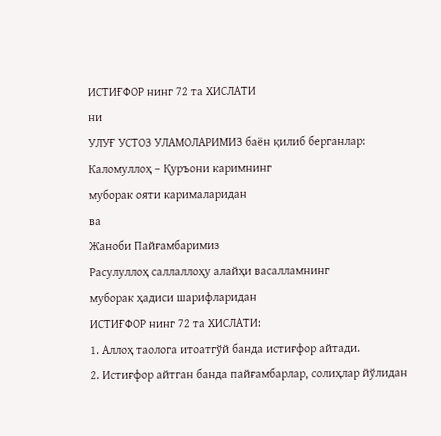ИСТИҒФОР нинг 72 та ХИСЛАТИ
ни
УЛУҒ УСТОЗ УЛАМОЛАРИМИЗ баён қилиб берганлар:
Каломуллоҳ – Қуръони каримнинг
муборак ояти карималаридан
ва
Жаноби Пайғамбаримиз
Расулуллоҳ саллаллоҳу алайҳи васалламнинг
муборак ҳадиси шарифларидан
ИСТИҒФОР нинг 72 та ХИСЛАТИ:
1. Аллоҳ таолога итоатгўй банда истиғфор айтади.
2. Истиғфор айтган банда пайғамбарлар, солиҳлар йўлидан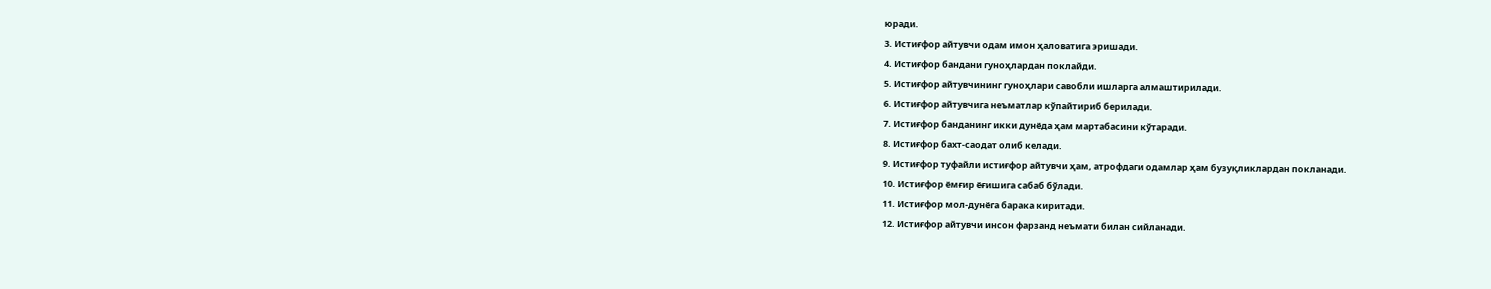юради.
3. Истиғфор айтувчи одам имон ҳаловатига эришади.
4. Истиғфор бандани гуноҳлардан поклайди.
5. Истиғфор айтувчининг гуноҳлари савобли ишларга алмаштирилади.
6. Истиғфор айтувчига неъматлар кўпайтириб берилади.
7. Истиғфор банданинг икки дунёда ҳам мартабасини кўтаради.
8. Истиғфор бахт-саодат олиб келади.
9. Истиғфор туфайли истиғфор айтувчи ҳам, атрофдаги одамлар ҳам бузуқликлардан покланади.
10. Истиғфор ёмғир ёғишига сабаб бўлади.
11. Истиғфор мол-дунёга барака киритади.
12. Истиғфор айтувчи инсон фарзанд неъмати билан сийланади.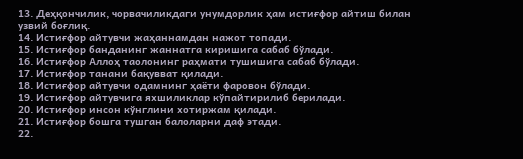13. Деҳқончилик, чорвачиликдаги унумдорлик ҳам истиғфор айтиш билан узвий боғлиқ.
14. Истиғфор айтувчи жаҳаннамдан нажот топади.
15. Истиғфор банданинг жаннатга киришига сабаб бўлади.
16. Истиғфор Аллоҳ таолонинг раҳмати тушишига сабаб бўлади.
17. Истиғфор танани бақувват қилади.
18. Истиғфор айтувчи одамнинг ҳаёти фаровон бўлади.
19. Истиғфор айтувчига яхшиликлар кўпайтирилиб берилади.
20. Истиғфор инсон кўнглини хотиржам қилади.
21. Истиғфор бошга тушган балоларни даф этади.
22.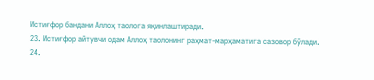Истиғфор бандани Аллоҳ таолога яқинлаштиради.
23. Истиғфор айтувчи одам Аллоҳ таолонинг раҳмат-марҳаматига сазовор бўлади.
24.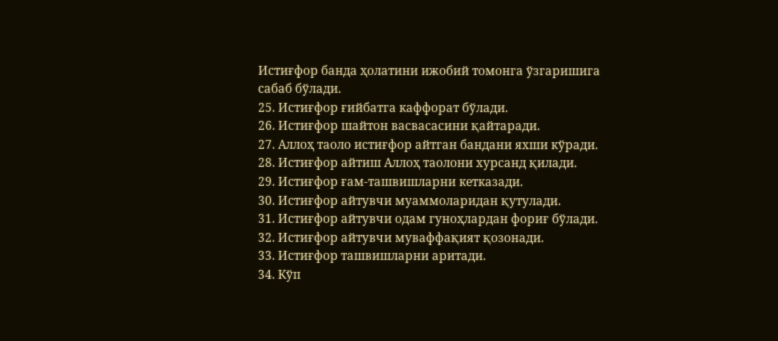Истиғфор банда ҳолатини ижобий томонга ўзгаришига сабаб бўлади.
25. Истиғфор ғийбатга каффорат бўлади.
26. Истиғфор шайтон васвасасини қайтаради.
27. Аллоҳ таоло истиғфор айтган бандани яхши кўради.
28. Истиғфор айтиш Аллоҳ таолони хурсанд қилади.
29. Истиғфор ғам-ташвишларни кетказади.
30. Истиғфор айтувчи муаммоларидан қутулади.
31. Истиғфор айтувчи одам гуноҳлардан фориғ бўлади.
32. Истиғфор айтувчи муваффақият қозонади.
33. Истиғфор ташвишларни аритади.
34. Кўп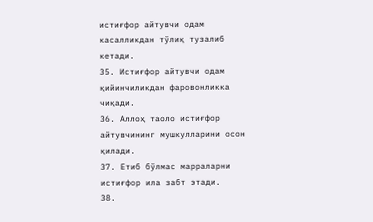истиғфор айтувчи одам касалликдан тўлиқ тузалиб кетади.
35. Истиғфор айтувчи одам қийинчиликдан фаровонликка чиқади.
36. Аллоҳ таоло истиғфор айтувчининг мушкулларини осон қилади.
37. Етиб бўлмас марраларни истиғфор ила забт этади.
38.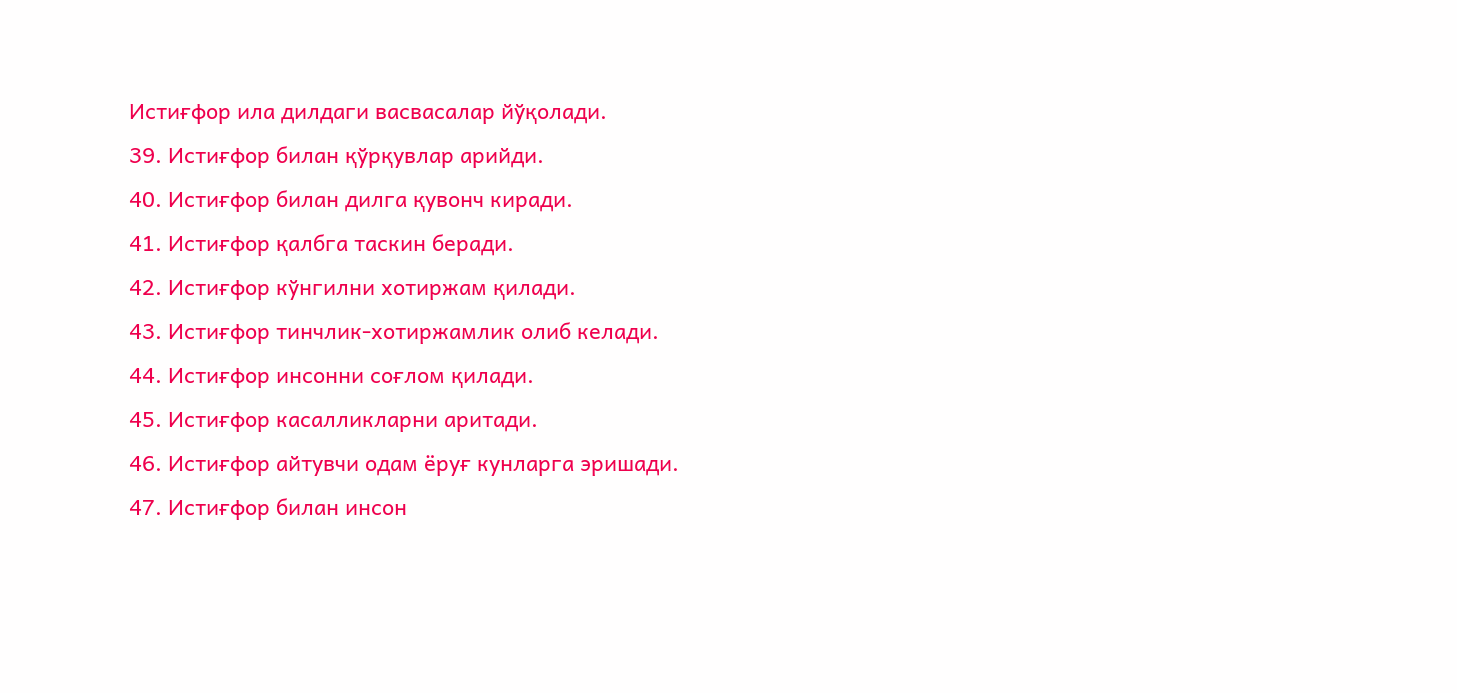Истиғфор ила дилдаги васвасалар йўқолади.
39. Истиғфор билан қўрқувлар арийди.
40. Истиғфор билан дилга қувонч киради.
41. Истиғфор қалбга таскин беради.
42. Истиғфор кўнгилни хотиржам қилади.
43. Истиғфор тинчлик-хотиржамлик олиб келади.
44. Истиғфор инсонни соғлом қилади.
45. Истиғфор касалликларни аритади.
46. Истиғфор айтувчи одам ёруғ кунларга эришади.
47. Истиғфор билан инсон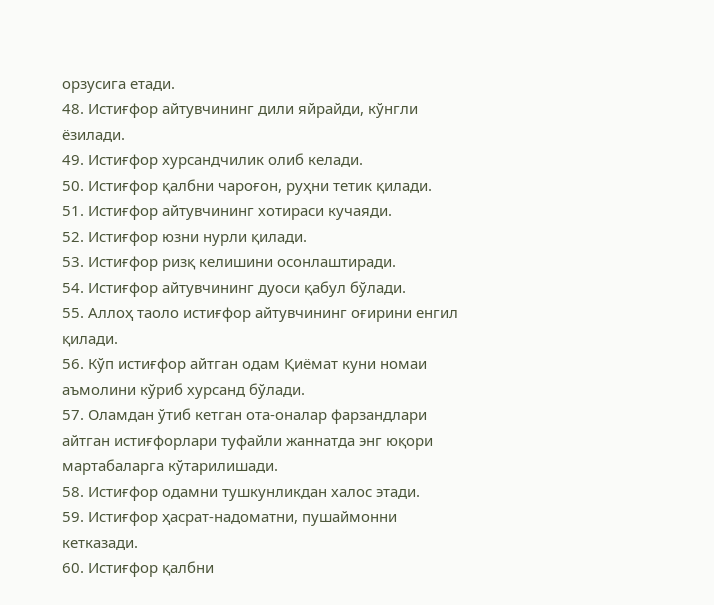орзусига етади.
48. Истиғфор айтувчининг дили яйрайди, кўнгли ёзилади.
49. Истиғфор хурсандчилик олиб келади.
50. Истиғфор қалбни чароғон, руҳни тетик қилади.
51. Истиғфор айтувчининг хотираси кучаяди.
52. Истиғфор юзни нурли қилади.
53. Истиғфор ризқ келишини осонлаштиради.
54. Истиғфор айтувчининг дуоси қабул бўлади.
55. Аллоҳ таоло истиғфор айтувчининг оғирини енгил қилади.
56. Кўп истиғфор айтган одам Қиёмат куни номаи аъмолини кўриб хурсанд бўлади.
57. Оламдан ўтиб кетган ота-оналар фарзандлари айтган истиғфорлари туфайли жаннатда энг юқори мартабаларга кўтарилишади.
58. Истиғфор одамни тушкунликдан халос этади.
59. Истиғфор ҳасрат-надоматни, пушаймонни кетказади.
60. Истиғфор қалбни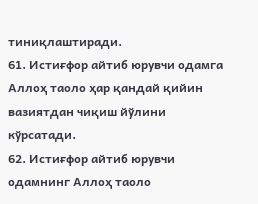тиниқлаштиради.
61. Истиғфор айтиб юрувчи одамга Аллоҳ таоло ҳар қандай қийин вазиятдан чиқиш йўлини кўрсатади.
62. Истиғфор айтиб юрувчи одамнинг Аллоҳ таоло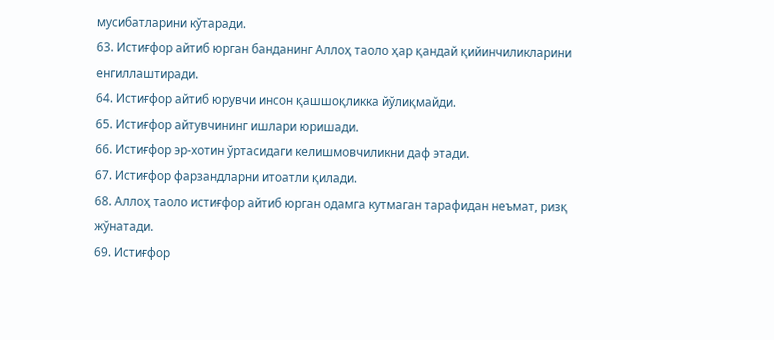мусибатларини кўтаради.
63. Истиғфор айтиб юрган банданинг Аллоҳ таоло ҳар қандай қийинчиликларини енгиллаштиради.
64. Истиғфор айтиб юрувчи инсон қашшоқликка йўлиқмайди.
65. Истиғфор айтувчининг ишлари юришади.
66. Истиғфор эр-хотин ўртасидаги келишмовчиликни даф этади.
67. Истиғфор фарзандларни итоатли қилади.
68. Аллоҳ таоло истиғфор айтиб юрган одамга кутмаган тарафидан неъмат, ризқ жўнатади.
69. Истиғфор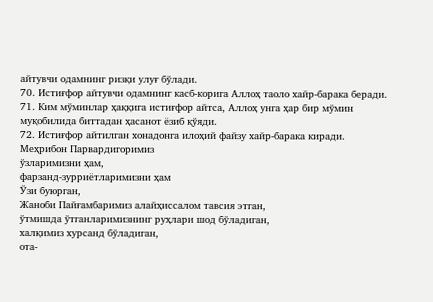айтувчи одамнинг ризқи улуғ бўлади.
70. Истиғфор айтувчи одамнинг касб-корига Аллоҳ таоло хайр-барака беради.
71. Ким мўминлар ҳаққига истиғфор айтса, Аллоҳ унга ҳар бир мўмин муқобилида биттадан ҳасанот ёзиб қўяди.
72. Истиғфор айтилган хонадонга илоҳий файзу хайр-барака киради.
Меҳрибон Парвардигоримиз
ўзларимизни ҳам,
фарзанд-зурриётларимизни ҳам
Ўзи буюрган,
Жаноби Пайғамбаримиз алайҳиссалом тавсия этган,
ўтмишда ўтганларимизнинг руҳлари шод бўладиган,
халқимиз хурсанд бўладиган,
ота-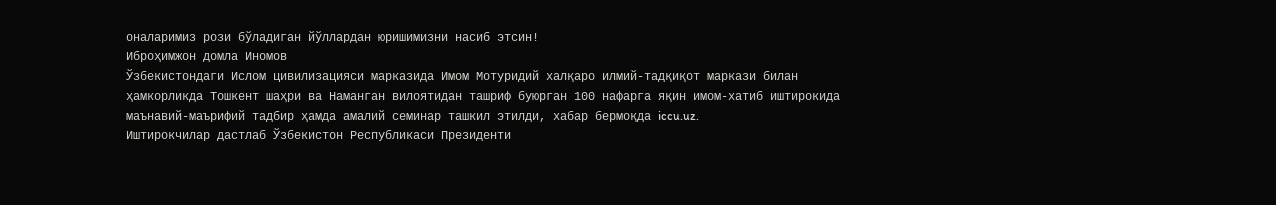оналаримиз рози бўладиган йўллардан юришимизни насиб этсин!
Иброҳимжон домла Иномов
Ўзбекистондаги Ислом цивилизацияси марказида Имом Мотуридий халқаро илмий-тадқиқот маркази билан ҳамкорликда Тошкент шаҳри ва Наманган вилоятидан ташриф буюрган 100 нафарга яқин имом-хатиб иштирокида маънавий-маърифий тадбир ҳамда амалий семинар ташкил этилди, хабар бермоқда iccu.uz.
Иштирокчилар дастлаб Ўзбекистон Республикаси Президенти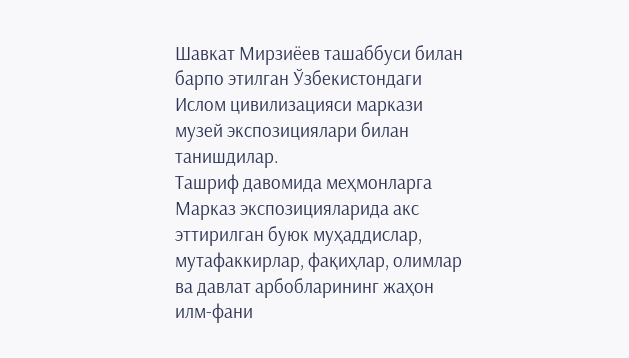Шавкат Мирзиёев ташаббуси билан барпо этилган Ўзбекистондаги Ислом цивилизацияси маркази музей экспозициялари билан танишдилар.
Ташриф давомида меҳмонларга Марказ экспозицияларида акс эттирилган буюк муҳаддислар, мутафаккирлар, фақиҳлар, олимлар ва давлат арбобларининг жаҳон илм-фани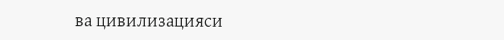ва цивилизацияси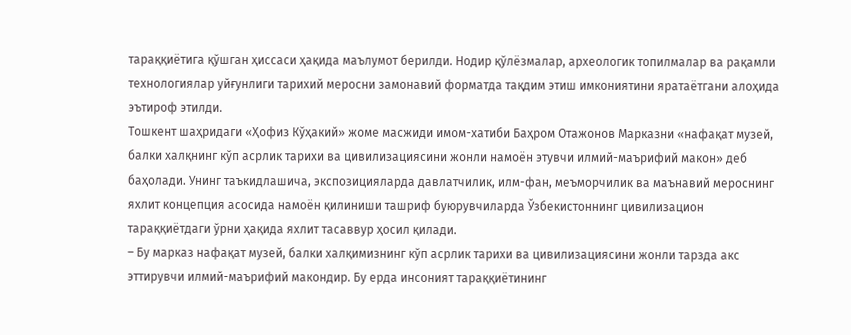тараққиётига қўшган ҳиссаси ҳақида маълумот берилди. Нодир қўлёзмалар, археологик топилмалар ва рақамли технологиялар уйғунлиги тарихий меросни замонавий форматда тақдим этиш имкониятини яратаётгани алоҳида эътироф этилди.
Тошкент шаҳридаги «Ҳофиз Кўҳакий» жоме масжиди имом-хатиби Баҳром Отажонов Марказни «нафақат музей, балки халқнинг кўп асрлик тарихи ва цивилизациясини жонли намоён этувчи илмий-маърифий макон» деб баҳолади. Унинг таъкидлашича, экспозицияларда давлатчилик, илм-фан, меъморчилик ва маънавий мероснинг яхлит концепция асосида намоён қилиниши ташриф буюрувчиларда Ўзбекистоннинг цивилизацион тараққиётдаги ўрни ҳақида яхлит тасаввур ҳосил қилади.
– Бу марказ нафақат музей, балки халқимизнинг кўп асрлик тарихи ва цивилизациясини жонли тарзда акс эттирувчи илмий-маърифий макондир. Бу ерда инсоният тараққиётининг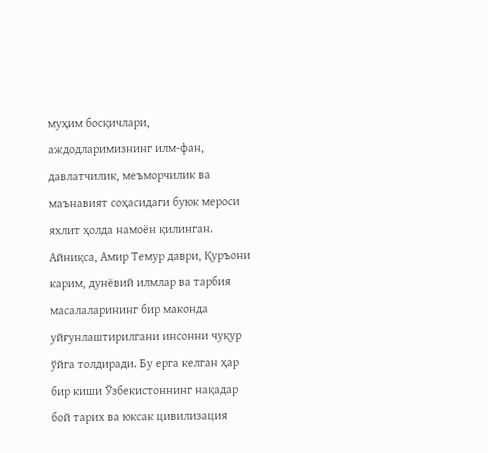муҳим босқичлари, аждодларимизнинг илм-фан, давлатчилик, меъморчилик ва маънавият соҳасидаги буюк мероси яхлит ҳолда намоён қилинган. Айниқса, Амир Темур даври, Қуръони карим, дунёвий илмлар ва тарбия масалаларининг бир маконда уйғунлаштирилгани инсонни чуқур ўйга толдиради. Бу ерга келган ҳар бир киши Ўзбекистоннинг нақадар бой тарих ва юксак цивилизация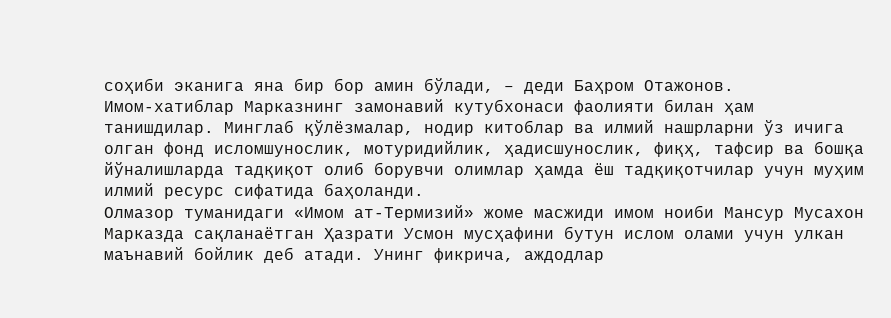соҳиби эканига яна бир бор амин бўлади, – деди Баҳром Отажонов.
Имом-хатиблар Марказнинг замонавий кутубхонаси фаолияти билан ҳам танишдилар. Минглаб қўлёзмалар, нодир китоблар ва илмий нашрларни ўз ичига олган фонд исломшунослик, мотуридийлик, ҳадисшунослик, фиқҳ, тафсир ва бошқа йўналишларда тадқиқот олиб борувчи олимлар ҳамда ёш тадқиқотчилар учун муҳим илмий ресурс сифатида баҳоланди.
Олмазор туманидаги «Имом ат-Термизий» жоме масжиди имом ноиби Мансур Мусахон Марказда сақланаётган Ҳазрати Усмон мусҳафини бутун ислом олами учун улкан маънавий бойлик деб атади. Унинг фикрича, аждодлар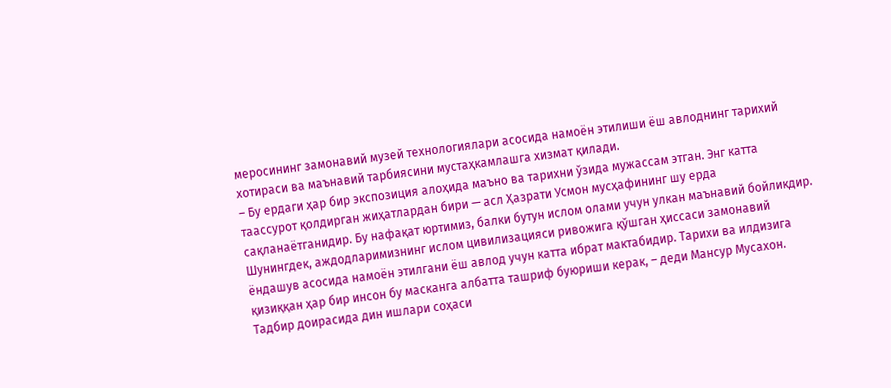меросининг замонавий музей технологиялари асосида намоён этилиши ёш авлоднинг тарихий хотираси ва маънавий тарбиясини мустаҳкамлашга хизмат қилади.
– Бу ердаги ҳар бир экспозиция алоҳида маъно ва тарихни ўзида мужассам этган. Энг катта таассурот қолдирган жиҳатлардан бири — асл Ҳазрати Усмон мусҳафининг шу ерда сақланаётганидир. Бу нафақат юртимиз, балки бутун ислом олами учун улкан маънавий бойликдир. Шунингдек, аждодларимизнинг ислом цивилизацияси ривожига қўшган ҳиссаси замонавий ёндашув асосида намоён этилгани ёш авлод учун катта ибрат мактабидир. Тарихи ва илдизига қизиққан ҳар бир инсон бу масканга албатта ташриф буюриши керак, – деди Мансур Мусахон.
Тадбир доирасида дин ишлари соҳаси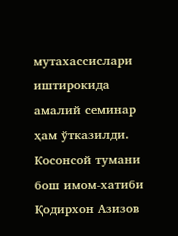мутахассислари иштирокида амалий семинар ҳам ўтказилди.
Косонсой тумани бош имом-хатиби Қодирхон Азизов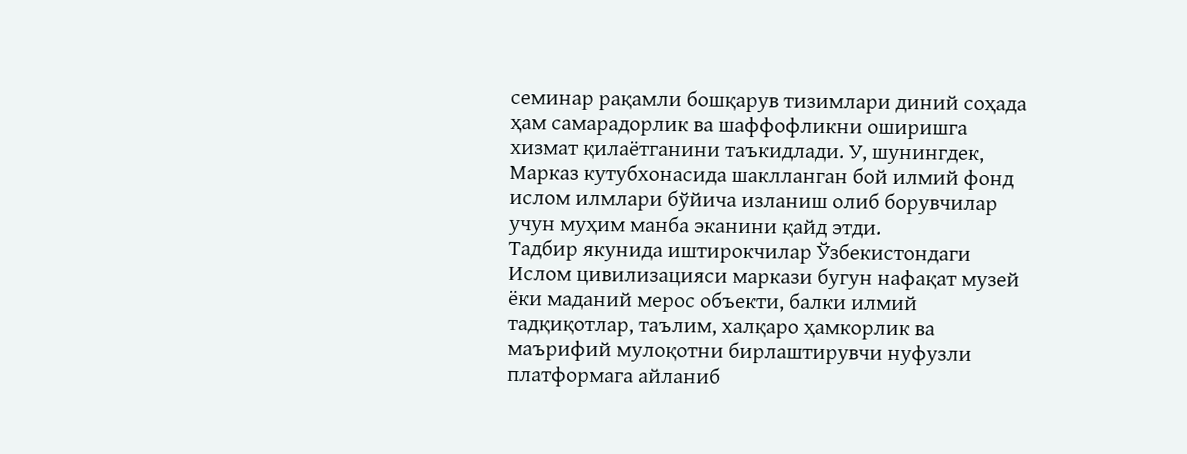семинар рақамли бошқарув тизимлари диний соҳада ҳам самарадорлик ва шаффофликни оширишга хизмат қилаётганини таъкидлади. У, шунингдек, Марказ кутубхонасида шаклланган бой илмий фонд ислом илмлари бўйича изланиш олиб борувчилар учун муҳим манба эканини қайд этди.
Тадбир якунида иштирокчилар Ўзбекистондаги Ислом цивилизацияси маркази бугун нафақат музей ёки маданий мерос объекти, балки илмий тадқиқотлар, таълим, халқаро ҳамкорлик ва маърифий мулоқотни бирлаштирувчи нуфузли платформага айланиб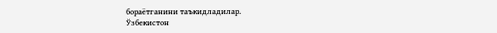бораётганини таъкидладилар.
Ўзбекистон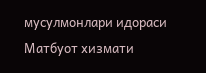мусулмонлари идораси Матбуот хизмати